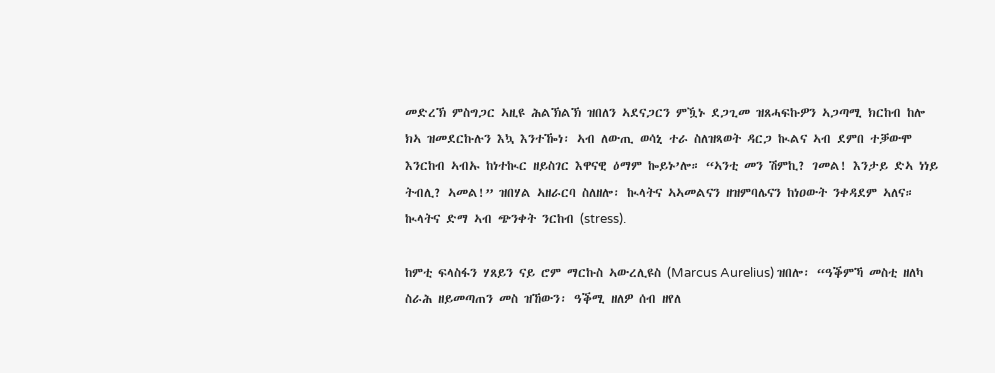መድረኽ ምስግጋር ኣዚዩ ሕልኽልኽ ዝበለን ኣደናጋርን ምዃኑ ደጋጊመ ዝጸሓፍኩዎን ኣጋጣሚ ክርከብ ከሎ ክኣ ዝመደርኩሉን እኳ እንተዀነ፡ ኣብ ለውጢ ወሳኒ ተራ ስለዝጻወት ዳርጋ ኲልና ኣብ ደምበ ተቓውሞ እንርከብ ኣብኡ ከነተኲር ዘይስገር እዋናዊ ዕማም ኰይኑ’ሎ። “ኣንቲ መን ሽምኪ? ገመል! እንታይ ድኣ ነነይ ትብሊ? ኣመል!” ዝበሃል ኣዘራርባ ስለዘሎ፡ ኲላትና ኣኣመልናን ዘዝምባሌናን ከነዐውት ንቀዳደም ኣለና። ኲላትና ድማ ኣብ ጭንቀት ንርከብ (stress).

ከምቲ ፍላስፋን ሃጸይን ናይ ሮም ማርኩስ ኣውረሊዩስ (Marcus Aurelius) ዝበሎ፡ “ዓቕምኻ መስቲ ዘለካ ስራሕ ዘይመጣጠን መስ ዝኸውን፡ ዓቕሚ ዘለዎ ሰብ ዘየለ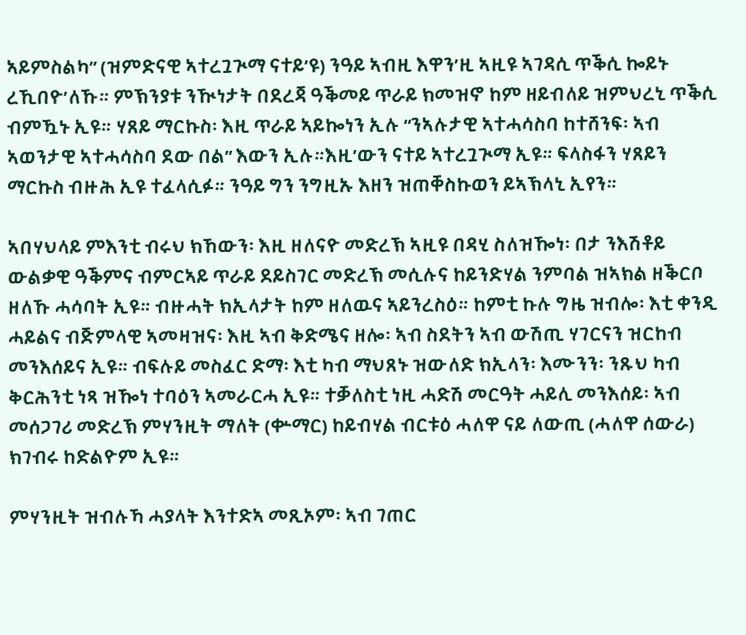ኣይምስልካ” (ዝምድናዊ ኣተረጓጒማ ናተይ’ዩ) ንዓይ ኣብዚ እዋን’ዚ ኣዚዩ ኣገዳሲ ጥቕሲ ኰይኑ ረኺበዮ’ለኹ። ምኽንያቱ ንዂነታት በደረጃ ዓቕመይ ጥራይ ክመዝኖ ከም ዘይብለይ ዝምህረኒ ጥቕሲ ብምዃኑ ኢዩ። ሃጸይ ማርኩስ፡ እዚ ጥራይ ኣይኰነን ኢሉ “ንኣሉታዊ ኣተሓሳስባ ከተሸንፍ፡ ኣብ ኣወንታዊ ኣተሓሳስባ ደው በል” እውን ኢሉ።እዚ’ውን ናተይ ኣተረጓጒማ ኢዩ። ፍላስፋን ሃጸይን ማርኩስ ብዙሕ ኢዩ ተፈላሲፉ። ንዓይ ግን ንግዚኡ እዘን ዝጠቐስኩወን ይኣኽላኒ ኢየን።

ኣበሃህላይ ምእንቲ ብሩህ ክኸውን፡ እዚ ዘለናዮ መድረኽ ኣዚዩ በዳሂ ስለዝዀነ፡ በታ ንእሽቶይ ውልቃዊ ዓቕምና ብምርኣይ ጥራይ ደይስገር መድረኽ መሲሉና ከይንድሃል ንምባል ዝኣክል ዘቕርቦ ዘለኹ ሓሳባት ኢዩ። ብዙሓት ክኢላታት ከም ዘለዉና ኣይንረስዕ። ከምቲ ኩሉ ግዜ ዝብሎ፡ እቲ ቀንዲ ሓይልና ብጅምላዊ ኣመዛዝና፡ እዚ ኣብ ቅድሜና ዘሎ፡ ኣብ ስደትን ኣብ ውሽጢ ሃገርናን ዝርከብ መንእሰይና ኢዩ። ብፍሉይ መስፈር ድማ፡ እቲ ካብ ማህጸኑ ዝውለድ ክኢላን፡ እሙንን፡ ንጹህ ካብ ቅርሕንቲ ነጻ ዝዀነ ተባዕን ኣመራርሓ ኢዩ። ተቓለስቲ ነዚ ሓድሽ መርዓት ሓይሊ መንእሰይ፡ ኣብ መሰጋገሪ መድረኽ ምሃንዚት ማለት (ቍማር) ከይብሃል ብርቱዕ ሓለዋ ናይ ለውጢ (ሓለዋ ሰውራ) ክገብሩ ከድልዮም ኢዩ።

ምሃንዚት ዝብሉኻ ሓያላት እንተድኣ መጺኦም፡ ኣብ ገጠር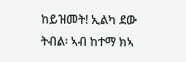ከይዝመት! ኢልካ ደው ትብል፡ ኣብ ከተማ ክኣ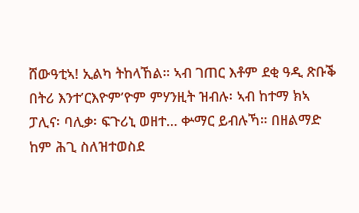ሸውዓቲኣ! ኢልካ ትከላኸል። ኣብ ገጠር እቶም ደቂ ዓዲ ጽቡቕ በትሪ እንተ’ርእዮም’ዮም ምሃንዚት ዝብሉ፡ ኣብ ከተማ ክኣ ፓሊና፡ ባሊቃ፡ ፍጉሪኒ ወዘተ… ቍማር ይብሉኻ። በዘልማድ ከም ሕጊ ስለዝተወስደ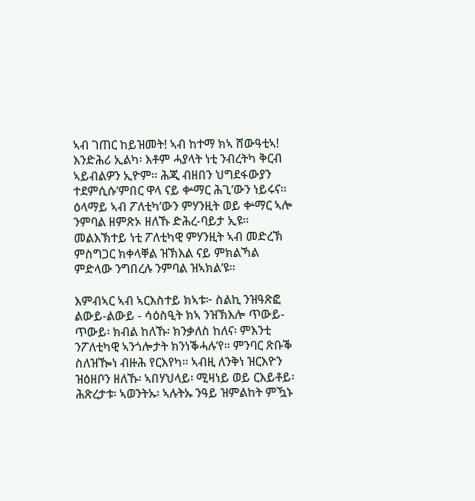ኣብ ገጠር ከይዝመት! ኣብ ከተማ ክኣ ሸውዓቲኣ! እንድሕሪ ኢልካ፡ እቶም ሓያላት ነቲ ንብረትካ ቅርብ ኣይብልዎን ኢዮም። ሕጂ ብዘበን ህግደፋውያን ተደምሲሱ’ምበር ዋላ ናይ ቍማር ሕጊ’ውን ነይሩና። ዕላማይ ኣብ ፖለቲካ’ውን ምሃንዚት ወይ ቍማር ኣሎ ንምባል ዘምጽኦ ዘለኹ ድሕረ-ባይታ ኢዩ። መልእኽተይ ነቲ ፖለቲካዊ ምሃንዚት ኣብ መድረኽ ምስግጋር ክቀላቐል ዝኽእል ናይ ምክልኻል ምድላው ንግበረሉ ንምባል ዝኣክል’ዩ።

እምብኣር ኣብ ኣርእስተይ ክኣቱ፦ ስልኪ ንዝዓጽፎ ልውይ-ልውይ - ሳዕስዒት ክኣ ንዝኽእሎ ጥውይ-ጥውይ፡ ክብል ከለኹ፡ ክንቃለስ ከለና፡ ምእንቲ ንፖለቲካዊ ኣንጎሎታት ክንነቕሓሉ’የ። ምንባር ጽቡቕ ስለዝዀነ ብዙሕ የርእየካ። ኣብዚ ለንቅነ ዝርእዮን ዝዕዘቦን ዘለኹ፡ ኣበሃህላይ፡ ሚዛነይ ወይ ርእይቶይ፡ ሕጽረታቱ፡ ኣወንትኡ፡ ኣሉትኡ ንዓይ ዝምልከት ምዃኑ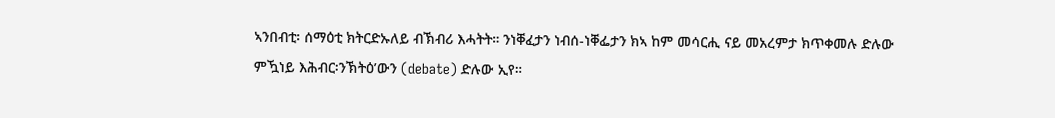ኣንበብቲ፡ ሰማዕቲ ክትርድኡለይ ብኽብሪ እሓትት። ንነቐፈታን ነብሰ-ነቐፌታን ክኣ ከም መሳርሒ ናይ መአረምታ ክጥቀመሉ ድሉው ምዃነይ እሕብር፡ንኽትዕ’ውን (debate) ድሉው ኢየ።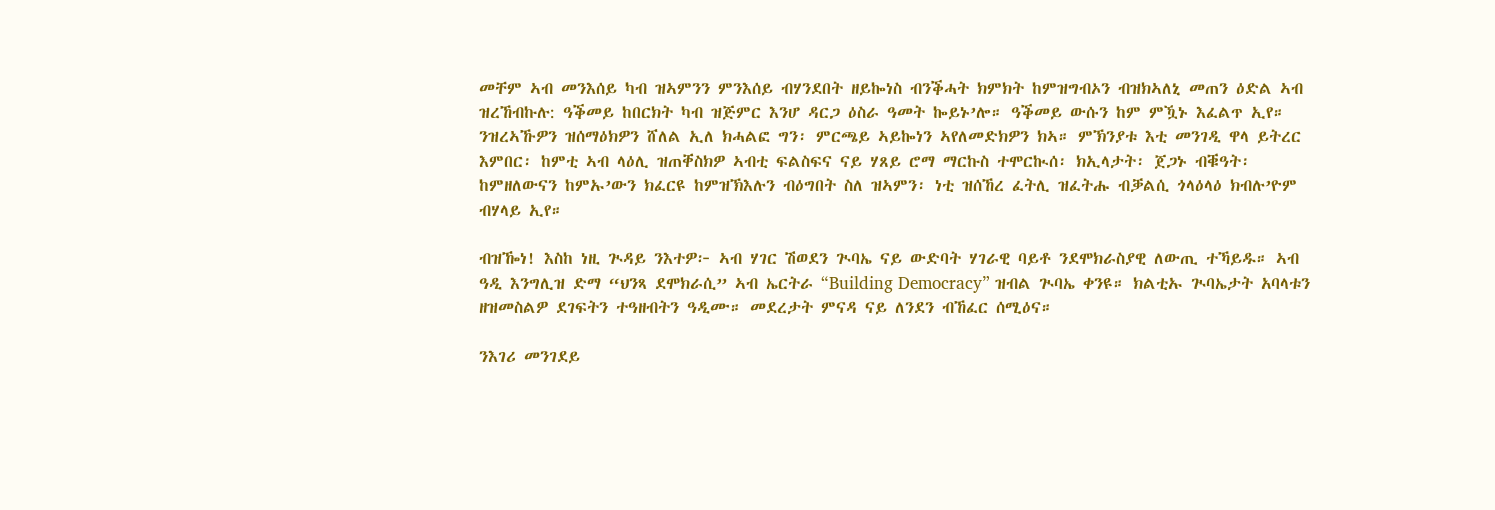መቸም ኣብ መንእሰይ ካብ ዝኣምንን ምንእሰይ ብሃንደበት ዘይኰነስ ብንቕሓት ክምክት ከምዝግብኦን ብዝክኣለኒ መጠን ዕድል ኣብ ዝረኸብኩሉ: ዓቕመይ ከበርክት ካብ ዝጅምር እንሆ ዳርጋ ዕስራ ዓመት ኰይኑ’ሎ። ዓቕመይ ውሱን ከም ምዃኑ እፈልጥ ኢየ። ንዝረኣኹዎን ዝሰማዕክዎን ሸለል ኢለ ክሓልፎ ግን፡ ምርጫይ ኣይኰነን ኣየለመድክዎን ክኣ። ምኽንያቱ እቲ መንገዲ ዋላ ይትረር እምበር፡ ከምቲ ኣብ ላዕሊ ዝጠቐስክዎ ኣብቲ ፍልስፍና ናይ ሃጸይ ሮማ ማርኩስ ተሞርኲሰ፡ ክኢላታት፡ ጀጋኑ ብቑዓት፡ ከምዘለውናን ከምኡ’ውን ክፈርዩ ከምዝኽእሉን ብዕግበት ስለ ዝኣምን፡ ነቲ ዝሰኸረ ፈትሊ ዝፈትሑ ብቓልሲ ጎላዕላዕ ክብሉ’ዮም ብሃላይ ኢየ።

ብዝዀነ! እስከ ነዚ ጒዳይ ንእተዎ፦ ኣብ ሃገር ሽወደን ጒባኤ ናይ ውድባት ሃገራዊ ባይቶ ንደሞክራስያዊ ለውጢ ተኻይዱ። ኣብ ዓዲ እንግሊዝ ድማ “ህንጻ ደሞክራሲ” ኣብ ኤርትራ “Building Democracy” ዝብል ጒባኤ ቀንዩ። ክልቲኡ ጒባኤታት አባላቱን ዘዝመስልዎ ደገፍትን ተዓዘብትን ዓዲሙ። መደረታት ምናዳ ናይ ለንደን ብኸፈር ሰሚዕና።

ንእገሪ መንገደይ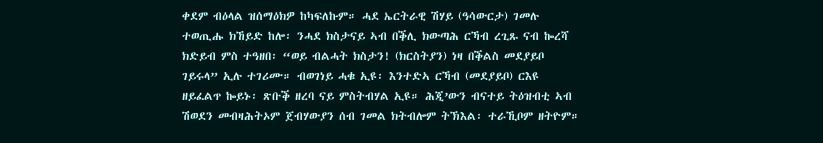ቀደም ብዕላል ዝሰማዕክዎ ከካፍለኩም። ሓደ ኤርትራዊ ሽሃይ (ዓሳውርታ) ገመሉ ተወጢሑ ክኸይድ ከሎ፡ ንሓደ ክስታናይ ኣብ በቕሊ ክውጣሕ ርኻብ ረጊጹ ናብ ኰረሻ ክድይብ ምስ ተዓዘበ፡ “ወይ ብልሓት ክስታን! (ክርስትያን) ነዛ በቕልስ መደያይቦ ገይሩላ” ኢሉ ተገሪሙ። ብወገነይ ሓቁ ኢዩ፡ እንተድኣ ርኻብ (መደያይቦ) ርእዩ ዘይፈልጥ ኰይኑ፡ ጽቡቕ ዘረባ ናይ ምስትብሃል ኢዩ። ሕጂ’ውን ብናተይ ትዕዝብቲ ኣብ ሽወደን መብዛሕትኦም ጀብሃውያን ሰብ ገመል ክትብሎም ትኽእል፡ ተራኺቦም ዘትዮም።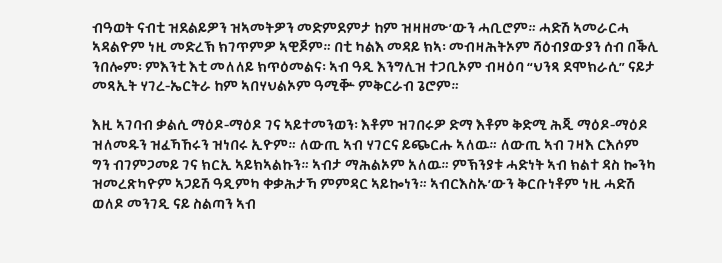ብዓወት ናብቲ ዝደልይዎን ዝኣመትዎን መድምደምታ ከም ዝዛዘሙ’ውን ሓቢሮም። ሓድሽ ኣመራርሓ ኣዳልዮም ነዚ መድረኽ ክገጥምዎ ኣዊጆም። በቲ ካልእ መዳይ ክኣ፡ መብዛሕትኦም ሻዕብያውያን ሰብ በቕሊ ንበሎም፡ ምእንቲ እቲ መለለይ ክጥዕመልና፡ ኣብ ዓዲ እንግሊዝ ተጋቢኦም ብዛዕባ “ህንጻ ደሞክራሲ” ናይታ መጻኢት ሃገረ-ኤርትራ ከም ኣበሃህልኦም ዓሚቝ ምቅርራብ ጌሮም።

እዚ ኣገባብ ቃልሲ ማዕዶ-ማዕዶ ገና ኣይተመንወን፡ እቶም ዝገበሩዎ ድማ እቶም ቅድሚ ሕጂ ማዕዶ-ማዕዶ ዝለመዱን ዝፈኻኸሩን ዝነበሩ ኢዮም። ለውጢ ኣብ ሃገርና ይጭርሑ ኣለዉ። ለውጢ ኣብ ገዛእ ርእሶም ግን ብገምጋመይ ገና ክርኢ ኣይክኣልኩን። ኣብታ ማሕልኦም አለዉ። ምኽንያቱ ሓድነት ኣብ ክልተ ዳስ ኰንካ ዝመረጽካዮም ኣጋይሽ ዓዲምካ ቀቃሕታኻ ምምዳር ኣይኰነን። ኣብርእስኡ’ውን ቅርቡነቶም ነዚ ሓድሽ ወለዶ መንገዲ ናይ ስልጣን ኣብ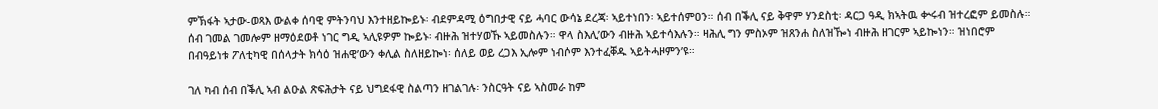ምኽፋት ኣታው-ወጻእ ውልቀ ሰባዊ ምትንባህ እንተዘይኰይኑ፡ ብደምዳሚ ዕግበታዊ ናይ ሓባር ውሳኔ ደረጃ፡ ኣይተነበን፡ ኣይተሰምዐን። ሰብ በቕሊ ናይ ቅዋም ሃንደስቲ፡ ዳርጋ ዓዲ ክኣትዉ ቍሩብ ዝተረፎም ይመስሉ። ሰብ ገመል ገመሎም ዘማዕደወቶ ነገር ግዲ ኣሊዩዎም ኰይኑ፡ ብዙሕ ዝተሃወኹ ኣይመስሉን። ዋላ ስእሊ’ውን ብዙሕ ኣይተሳእሉን። ዛሕሊ ግን ምስኦም ዝጸንሐ ስለዝዀነ ብዙሕ ዘገርም ኣይኰነን። ዝነበሮም በብዓይነቱ ፖለቲካዊ በሰላታት ክሳዕ ዝሐዊ’ውን ቀሊል ስለዘይኰነ፡ ሰለይ ወይ ረጋእ ኢሎም ነብሶም እንተፈቐዱ ኣይትሓዞምን’ዩ።

ገለ ካብ ሰብ በቕሊ ኣብ ልዑል ጽፍሕታት ናይ ህግደፋዊ ስልጣን ዘገልገሉ፡ ንስርዓት ናይ ኣስመራ ከም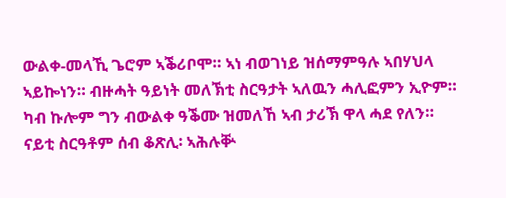ውልቀ-መላኺ ጌሮም ኣቕሪቦሞ። ኣነ ብወገነይ ዝሰማምዓሉ ኣበሃህላ ኣይኰነን። ብዙሓት ዓይነት መለኽቲ ስርዓታት ኣለዉን ሓሊፎምን ኢዮም። ካብ ኩሎም ግን ብውልቀ ዓቕሙ ዝመለኸ ኣብ ታሪኽ ዋላ ሓደ የለን። ናይቲ ስርዓቶም ሰብ ቆጽሊ፡ ኣሕሉቝ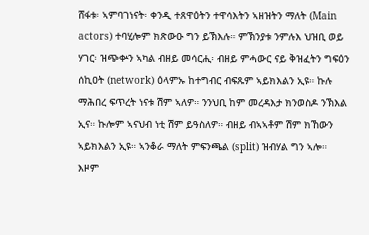ሸፋቱ፡ ኣምባገነናት፡ ቀንዲ ተጸዋዕትን ተዋሳእትን ኣዘዝትን ማለት (Main actors) ተባሂሎም ክጽውዑ ግን ይኽእሉ። ምኽንያቱ ንምሉእ ህዝቢ ወይ ሃገር፡ ዝጭቍን ኣካል ብዘይ መሳርሒ፡ ብዘይ ምሓውር ናይ ቅዝፈትን ግፍዕን ሰኪዐት (network) ዕላምኡ ከተግብር ብፍጹም ኣይክእልን ኢዩ። ኩሉ ማሕበረ ፍጥረት ነናቱ ሽም ኣለዎ። ንንህቢ ከም መረዳእታ ክንወስዶ ንኽእል ኢና። ኩሎም ኣናህብ ነቲ ሽም ይዓስለዎ። ብዘይ ብኣኣቶም ሽም ክኸውን ኣይክእልን ኢዩ። ኣንቆራ ማለት ምፍንጫል (split) ዝብሃል ግን ኣሎ። እዞም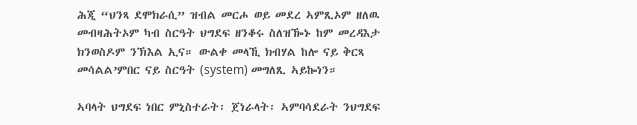ሕጂ “ህንጻ ደሞክራሲ” ዝብል መርሖ ወይ መደረ ኣምጺኦም ዘለዉ መብዛሕትኦም ካብ ስርዓት ህግደፍ ዘንቆሩ ስለዝዀኑ ከም መረዳእታ ክንወስዶም ንኽእል ኢና። ውልቀ መላኺ ክብሃል ከሎ ናይ ቅርጻ መሳልል’ምበር ናይ ስርዓት (system) መግለጺ ኣይኰነን።

ኣባላት ህግደፍ ነበር ምኒስተራት፡ ጀነራላት፡ ኣምባሳደራት ንህግደፍ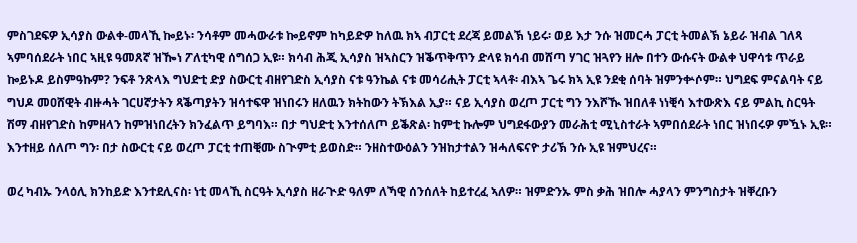ምስገደፍዎ ኢሳያስ ውልቀ-መላኺ ኰይኑ፡ ንሳቶም መሓውራቱ ኰይኖም ከካይድዎ ከለዉ ክኣ ብፓርቲ ደረጃ ይመልኽ ነይሩ፡ ወይ እታ ንሱ ዝመርሓ ፓርቲ ትመልኽ ኔይራ ዝብል ገለጻ ኣምባሰደራት ነበር ኣዚዩ ዓመጸኛ ዝዀነ ፖለቲካዊ ሰግሰጋ ኢዩ። ክሳብ ሕጂ ኢሳያስ ዝኣስርን ዝቕጥቅጥን ድላዩ ክሳብ መሸጣ ሃገር ዝጓየን ዘሎ በተን ውሱናት ውልቀ ህዋሳቱ ጥራይ ኰይኑዶ ይስምዓኩም? ንፍቶ ንጽላእ ግህድቲ ድያ ስውርቲ ብዘየገድስ ኢሳያስ ናቱ ዓንኬል ናቱ መሳሪሒት ፓርቲ ኣላቶ፡ ብእኣ ጌሩ ክኣ ኢዩ ንደቂ ሰባት ዝምንቍሶም። ህግደፍ ምናልባት ናይ ግህዶ መዐሸዊት ብዙሓት ገርሀኛታትን ጻቕጣያትን ዝሳተፍዋ ዝነበሩን ዘለዉን ክትከውን ትኽእል ኢያ። ናይ ኢሳያስ ወረጦ ፓርቲ ግን ንእሾዂ ዝበለቶ ነነቒሳ እተውጽእ ናይ ምልኪ ስርዓት ሽማ ብዘየገድስ ከምዘላን ከምዝነበረትን ክንፈልጥ ይግባእ። በታ ግህድቲ እንተሰለጦ ይቕጽል፡ ከምቲ ኩሎም ህግደፋውያን መራሕቲ ሚኒስተራት ኣምበሰደራት ነበር ዝነበሩዎ ምዃኑ ኢዩ። እንተዘይ ሰለጦ ግን፡ በታ ስውርቲ ናይ ወረጦ ፓርቲ ተጠቒሙ ስጒምቲ ይወስድ። ንዘስተውዕልን ንዝከታተልን ዝሓለፍናዮ ታሪኽ ንሱ ኢዩ ዝምህረና።

ወረ ካብኡ ንላዕሊ ክንከይድ እንተደሊናስ፡ ነቲ መላኺ ስርዓት ኢሳያስ ዘራጒድ ዓለም ለኻዊ ሰንሰለት ከይተረፈ ኣለዎ። ዝምድንኡ ምስ ቃሕ ዝበሎ ሓያላን ምንግስታት ዝቐረቡን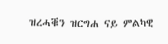ዝረሓቑን ዝርግሐ ናይ ምልካዊ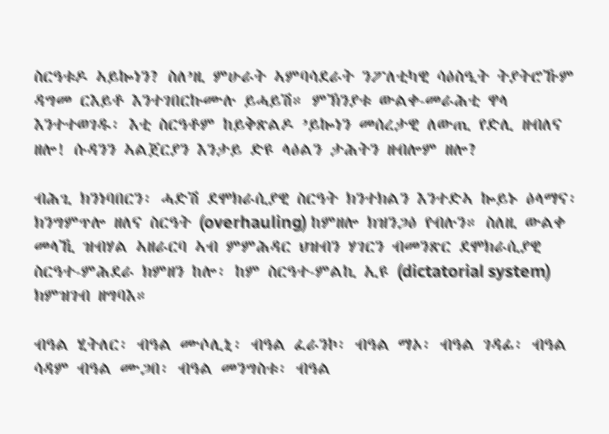ስርዓቱዶ ኣይኰነን? ስለ’ዚ ምሁራት ኣምባሳደራት ንፖለቲካዊ ሳዕስዒት ትያትሮኹም ዳግመ ርእይቶ እንተገበርኩሙሉ ይሓይሽ። ምኽንያቱ ውልቀ-መራሕቲ ዋላ እንተተወገዱ፡ እቲ ስርዓቶም ከይቅጽልዶ ’ይኰነን መሰረታዊ ለውጢ የድሊ ዘብለና ዘሎ! ሱዳንን ኣልጀርያን እንታይ ድዩ ላዕልን ታሕትን ዘብሎም ዘሎ?

ብሕጊ ክንነባበርን፡ ሓድሽ ደሞክራሲያዊ ስርዓት ክንተክልን እንተድኣ ኰይኑ ዕላማና፡ ክንግምጥሎ ዘለና ስርዓት (overhauling) ከምዘሎ ክዝንጋዕ የብሉን። ስለዚ ውልቀ መላኺ ዝብሃል ኣዘራርባ ኣብ ምምሕዳር ህዝብን ሃገርን ብመንጽር ደሞክራሲያዊ ስርዓተ-ምሕደራ ክምዘን ከሎ፡ ከም ስርዓተ-ምልኪ ኢዩ (dictatorial system) ክምዝገብ ዘግባእ።

ብዓል ሂትለር፡ ብዓል ሙሶሊኒ፡ ብዓል ፈራንኮ፡ ብዓል ማኦ፡ ብዓል ገዳፊ፡ ብዓል ሳዳም ብዓል ሙጋበ፡ ብዓል መንግስቱ፡ ብዓል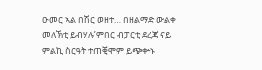ዑመር ኣል በሽር ወዘተ… በዘልማድ ውልቀ መለኽቲ ይብሃሉ’ምበር ብፓርቲ ደረጃ ናይ ምልኪ ስርዓት ተጠቒሞም ይጭቍኑ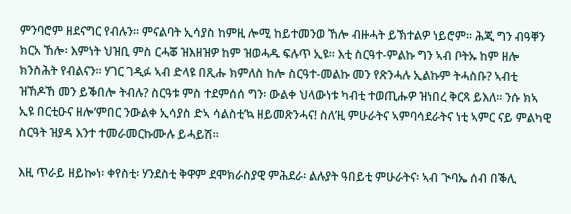ምንባሮም ዘደናግር የብሉን። ምናልባት ኢሳያስ ከምዚ ሎሚ ከይተመንወ ኸሎ ብዙሓት ይኽተልዎ ነይሮም። ሕጂ ግን ብዓቐን ክርአ ኸሎ፡ እምነት ህዝቢ ምስ ርሓቖ ዝእዘዝዎ ከም ዝወሓዱ ፍሉጥ ኢዩ። እቲ ስርዓተ-ምልኩ ግን ኣብ ቦትኡ ከም ዘሎ ክንስሕት የብልናን። ሃገር ገዲፉ ኣብ ድላዩ በጺሑ ክምለስ ከሎ ስርዓተ-መልኩ መን የጽንሓሉ ኢልኩም ትሓስቡ? ኣብቲ ዝኸዶኸ መን ይቕበሎ ትብሉ? ስርዓቱ ምስ ተደምሰሰ ግን፡ ውልቀ ህላውነቱ ካብቲ ተወጢሑዎ ዝነበረ ቅርጻ ይእለ። ንሱ ክኣ ኢዩ በርቲዑና ዘሎ’ምበር ንውልቀ ኢሳያስ ድኣ ሳልስቲ’ኳ ዘይመጽንሓና! ስለ’ዚ ምሁራትና ኣምባሳደራትና ነቲ ኣምር ናይ ምልካዊ ስርዓት ዝያዳ እንተ ተመራመርኩሙሉ ይሓይሽ።

እዚ ጥራይ ዘይኰነ፡ ቀየስቲ፡ ሃንደስቲ ቅዋም ደሞክራስያዊ ምሕደራ፡ ልሉያት ዓበይቲ ምሁራትና፡ ኣብ ጒባኤ ሰብ በቕሊ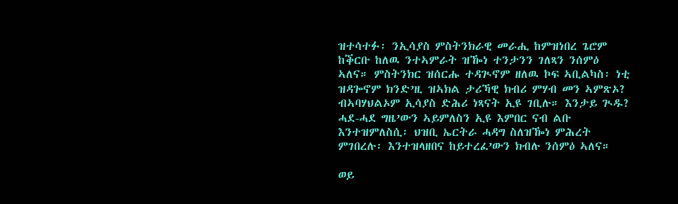ዝተሳተፉ፡ ንኢሳያስ ምስትንክራዊ መራሒ ከምዝነበረ ጌሮም ከቕርቡ ከለዉ ንተኣምራት ዝዀነ ተንታንን ገለጻን ንሰምዕ ኣለና። ምስትንክር ዝሰርሑ ተዳጒኖም ዘለዉ ኮፍ ኣቢልካስ፡ ነቲ ዝዳጐኖም ክንድ’ዚ ዝኣክል ታሪኻዊ ክብሪ ምሃብ መን ኣምጽኦ? ብኣባሃህልኦም ኢሳያስ ድሕሪ ነጻናት ኢዩ ገቢሉ። እንታይ ጒዱ? ሓደ-ሓደ ግዜ’ውን ኣይምለስን ኢዩ እምበር ናብ ልቡ እንተዝምለስሲ፡ ህዝቢ ኤርትራ ሓዳግ ስለዝዀነ ምሕረት ምገበረሉ፡ እንተዝላዘበና ከይተረፈ’ውን ክብሉ ንሰምዕ ኣለና።

ወይ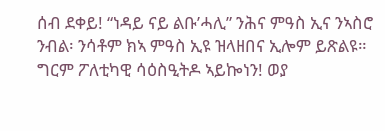ሰብ ደቀይ! “ነዳይ ናይ ልቡ’ሓሊ” ንሕና ምዓስ ኢና ንኣስሮ ንብል፡ ንሳቶም ክኣ ምዓስ ኢዩ ዝላዘበና ኢሎም ይጽልዩ። ግርም ፖለቲካዊ ሳዕስዒትዶ ኣይኰነን! ወያ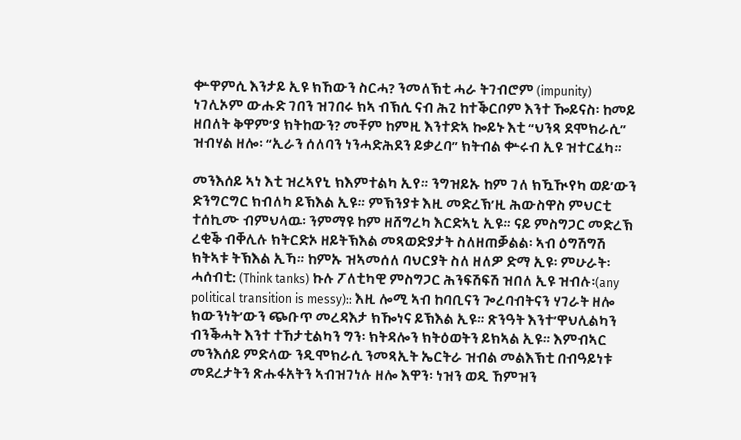ቍዋምሲ እንታይ ኢዩ ክኸውን ስርሓ? ንመለኽቲ ሓራ ትገብሮም (impunity) ነገሊኦም ውሑድ ገበን ዝገበሩ ክኣ ብኽሲ ናብ ሕጊ ከተቕርቦም እንተ ዀይናስ፡ ከመይ ዘበለት ቅዋም’ያ ክትከውን? መቸም ከምዚ እንተድኣ ኰይኑ እቲ “ህንጻ ደሞክራሲ” ዝብሃል ዘሎ፡ “ኢራን ሰለባን ነንሓድሕደን ይቃረባ” ክትብል ቍሩብ ኢዩ ዝተርፈካ።

መንእሰይ ኣነ እቲ ዝረኣየኒ ክእምተልካ ኢየ። ንግዝይኡ ከም ገለ ክዃዂየካ ወይ’ውን ድንግርግር ክብለካ ይኽእል ኢዩ። ምኽንያቱ እዚ መድረኽ’ዚ ሕውስዋስ ምህርቲ ተሰኪሙ ብምህላዉ፡ ንምማዩ ከም ዘሸግረካ እርድኣኒ ኢዩ። ናይ ምስግጋር መድረኽ ረቂቕ ብቐሊሉ ክትርድኦ ዘይትኽእል መጻወድያታት ስለዘጠቓልል፡ ኣብ ዕግሽግሽ ክትኣቱ ትኽእል ኢኻ። ከምኡ ዝኣመሰለ ባህርያት ስለ ዘለዎ ድማ ኢዩ፡ ምሁራት፡ ሓሰብቲ: (Think tanks) ኩሉ ፖለቲካዊ ምስግጋር ሕንፍሽፍሽ ዝበለ ኢዩ ዝብሉ፡(any political transition is messy):: እዚ ሎሚ ኣብ ከባቢናን ጐረባብትናን ሃገራት ዘሎ ክውንነት’ውን ጭቡጥ መረዳእታ ክዀነና ይኽእል ኢዩ። ጽንዓት እንተ’ዋህሊልካን ብንቕሓት እንተ ተኸታቲልካን ግን፡ ክትዳሎን ክትዕወትን ይክኣል ኢዩ። እምብኣር መንእሰይ ምድላው ንዲሞክራሲ ንመጻኢት ኤርትራ ዝብል መልእኽቲ በብዓይነቱ መደረታትን ጽሑፋአትን ኣብዝገነሉ ዘሎ እዋን፡ ነዝን ወዲ ኸምዝን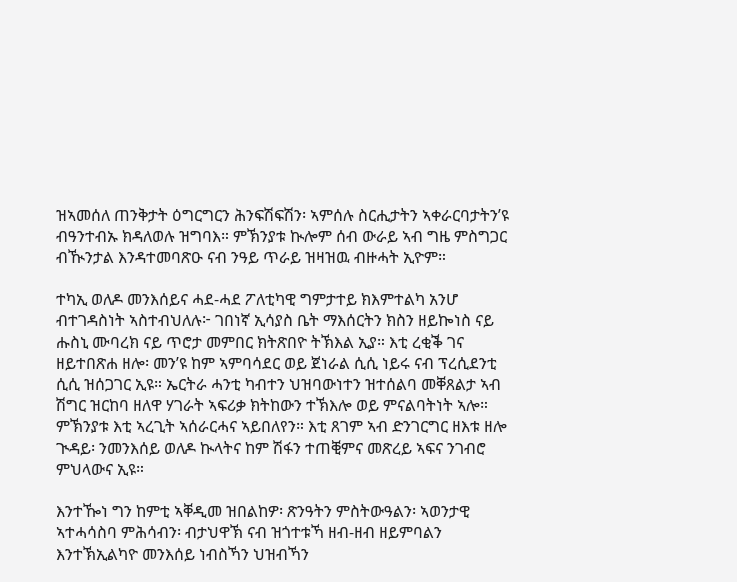ዝኣመሰለ ጠንቅታት ዕግርግርን ሕንፍሽፍሽን፡ ኣምሰሉ ስርሒታትን ኣቀራርባታትን’ዩ ብዓንተብኡ ክዳለወሉ ዝግባእ። ምኽንያቱ ኲሎም ሰብ ውራይ ኣብ ግዜ ምስግጋር ብዂንታል እንዳተመባጽዑ ናብ ንዓይ ጥራይ ዝዛዝዉ ብዙሓት ኢዮም።

ተካኢ ወለዶ መንእሰይና ሓደ-ሓደ ፖለቲካዊ ግምታተይ ክእምተልካ አንሆ ብተገዳስነት ኣስተብህለሉ፦ ገበነኛ ኢሳያስ ቤት ማእሰርትን ክስን ዘይኰነስ ናይ ሑስኒ ሙባረክ ናይ ጥሮታ መምበር ክትጽበዮ ትኽእል ኢያ። እቲ ረቂቕ ገና ዘይተበጽሐ ዘሎ፡ መን’ዩ ከም ኣምባሳደር ወይ ጀነራል ሲሲ ነይሩ ናብ ፕረሲደንቲ ሲሲ ዝሰጋገር ኢዩ። ኤርትራ ሓንቲ ካብተን ህዝባውነተን ዝተሰልባ መቐጸልታ ኣብ ሽግር ዝርከባ ዘለዋ ሃገራት ኣፍሪቃ ክትከውን ተኽእሎ ወይ ምናልባትነት ኣሎ። ምኽንያቱ እቲ ኣረጊት ኣሰራርሓና ኣይበለየን። እቲ ጸገም ኣብ ድንገርግር ዘእቱ ዘሎ ጒዳይ፡ ንመንእሰይ ወለዶ ኲላትና ከም ሽፋን ተጠቒምና መጽረይ ኣፍና ንገብሮ ምህላውና ኢዩ።

እንተዀነ ግን ከምቲ ኣቐዲመ ዝበልከዎ፡ ጽንዓትን ምስትውዓልን፡ ኣወንታዊ ኣተሓሳስባ ምሕሳብን፡ ብታህዋኽ ናብ ዝጎተቱኻ ዘብ-ዘብ ዘይምባልን እንተኽኢልካዮ መንእሰይ ነብስኻን ህዝብኻን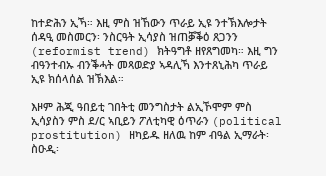ከተድሕን ኢኻ። እዚ ምስ ዝኸውን ጥራይ ኢዩ ንተኽእሎታት ሰዳዒ መስመርን፡ ንስርዓት ኢሳያስ ዝጠቓቕዕ ጸጋንን (reformist trend) ክትዓግቶ ዘየጸግመካ። እዚ ግን ብዓንተብኡ ብንቕሓት መጻወድያ ኣዳሊኻ እንተጸኒሕካ ጥራይ ኢዩ ክሰላሰል ዝኽእል።

እዞም ሕጂ ዓበይቲ ገበትቲ መንግስታት ልኢኾሞም ምስ ኢሳያስን ምስ ደ/ር ኣቢይን ፖለቲካዊ ዕጥራን (political prostitution) ዘካይዱ ዘለዉ ከም ብዓል ኢማራት፡ ስዑዲ፡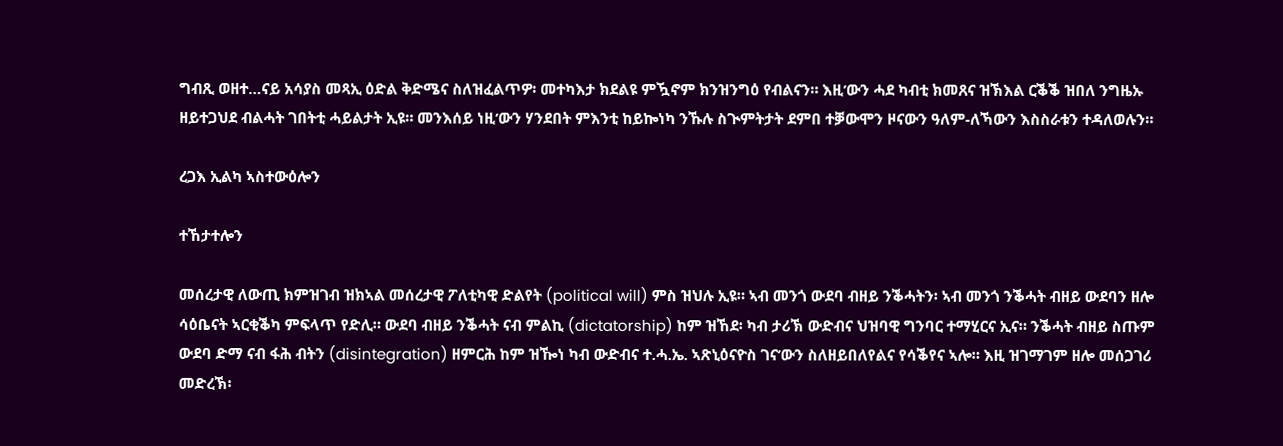ግብጺ ወዘተ…ናይ አሳያስ መጻኢ ዕድል ቅድሜና ስለዝፈልጥዎ፡ መተካእታ ክደልዩ ምዃኖም ክንዝንግዕ የብልናን። እዚ’ውን ሓደ ካብቲ ክመጸና ዝኽእል ርቕቕ ዝበለ ንግዜኡ ዘይተጋህደ ብልሓት ገበትቲ ሓይልታት ኢዩ። መንእሰይ ነዚ’ውን ሃንደበት ምእንቲ ከይኰነካ ንኹሉ ስጒምትታት ደምበ ተቓውሞን ዞናውን ዓለም-ለኻውን እስስራቱን ተዳለወሉን።

ረጋእ ኢልካ ኣስተውዕሎን

ተኸታተሎን

መሰረታዊ ለውጢ ክምዝገብ ዝክኣል መሰረታዊ ፖለቲካዊ ድልየት (political will) ምስ ዝህሉ ኢዩ። ኣብ መንጎ ውደባ ብዘይ ንቕሓትን፡ ኣብ መንጎ ንቕሓት ብዘይ ውደባን ዘሎ ሳዕቤናት ኣርቂቕካ ምፍላጥ የድሊ። ውደባ ብዘይ ንቕሓት ናብ ምልኪ (dictatorship) ከም ዝኸደ፡ ካብ ታሪኽ ውድብና ህዝባዊ ግንባር ተማሂርና ኢና። ንቕሓት ብዘይ ስጡም ውደባ ድማ ናብ ፋሕ ብትን (disintegration) ዘምርሕ ከም ዝዀነ ካብ ውድብና ተ.ሓ.ኤ. ኣጽኒዕናዮስ ገና’ውን ስለዘይበለየልና የሳቕየና ኣሎ። እዚ ዝገማገም ዘሎ መሰጋገሪ መድረኽ፡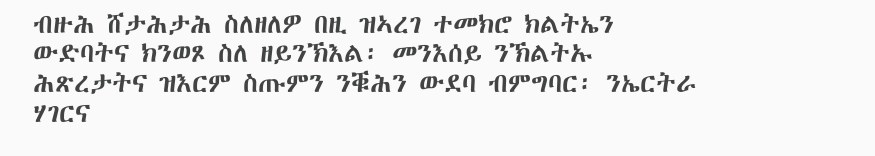ብዙሕ ሸታሕታሕ ስለዘለዎ በዚ ዝኣረገ ተመክሮ ክልትኤን ውድባትና ክንወጾ ስለ ዘይንኽእል፡ መንእሰይ ንኽልትኡ ሕጽረታትና ዝእርም ስጡምን ንቑሕን ውደባ ብምግባር፡ ንኤርትራ ሃገርና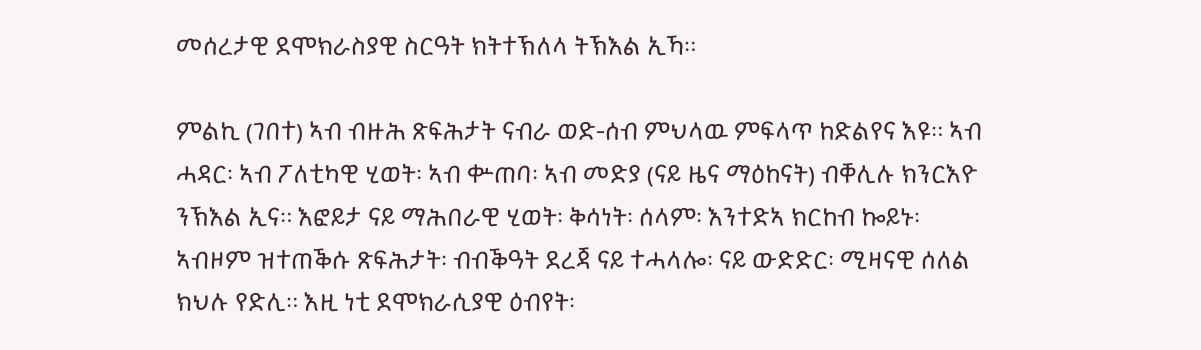መሰረታዊ ደሞክራስያዊ ስርዓት ክትተኽለላ ትኽእል ኢኻ።

ምልኪ (ገበተ) ኣብ ብዙሕ ጽፍሕታት ናብራ ወድ-ሰብ ምህላዉ ምፍላጥ ከድልየና እዩ። ኣብ ሓዳር፡ ኣብ ፖለቲካዊ ሂወት፡ ኣብ ቍጠባ፡ ኣብ መድያ (ናይ ዜና ማዕከናት) ብቐሊሉ ክንርእዮ ንኽእል ኢና። እፎይታ ናይ ማሕበራዊ ሂወት፡ ቅሳነት፡ ሰላም፡ እንተድኣ ክርከብ ኰይኑ፡ ኣብዞም ዝተጠቕሱ ጽፍሕታት፡ ብብቕዓት ደረጃ ናይ ተሓላሎ፡ ናይ ውድድር፡ ሚዛናዊ ሰለል ክህሉ የድሊ። እዚ ነቲ ደሞክራሲያዊ ዕብየት፡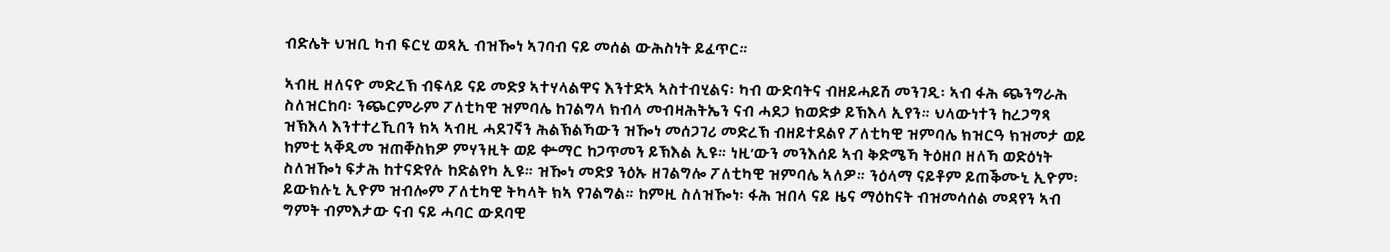ብድሌት ህዝቢ ካብ ፍርሂ ወጻኢ ብዝዀነ ኣገባብ ናይ መሰል ውሕስነት ይፈጥር።

ኣብዚ ዘለናዮ መድረኽ ብፍላይ ናይ መድያ ኣተሃላልዋና እንተድኣ ኣስተብሂልና፡ ካብ ውድባትና ብዘይሓይሽ መንገዲ፡ ኣብ ፋሕ ጭንግራሕ ስለዝርከባ፡ ንጭርምራም ፖለቲካዊ ዝምባሌ ከገልግላ ክብላ መብዛሕትኤን ናብ ሓደጋ ክወድቃ ይኽእላ ኢየን። ህላውነተን ከረጋግጻ ዝኽእላ እንተተረኺበን ክኣ ኣብዚ ሓደገኛን ሕልኽልኻውን ዝዀነ መሰጋገሪ መድረኽ ብዘይተደልየ ፖለቲካዊ ዝምባሌ ክዝርዓ ክዝመታ ወይ ከምቲ ኣቐዲመ ዝጠቐስክዎ ምሃንዚት ወይ ቍማር ከጋጥመን ይኽእል ኢዩ። ነዚ’ውን መንእሰይ ኣብ ቅድሜኻ ትዕዘቦ ዘለኻ ወድዕነት ስለዝዀነ ፍታሕ ከተናድየሉ ከድልየካ ኢዩ። ዝዀነ መድያ ንዕኡ ዘገልግሎ ፖለቲካዊ ዝምባሌ ኣለዎ። ንዕላማ ናይቶም ይጠቕሙኒ ኢዮም፡ ይውክሉኒ ኢዮም ዝብሎም ፖለቲካዊ ትካላት ክኣ የገልግል። ከምዚ ስለዝዀነ፡ ፋሕ ዝበላ ናይ ዜና ማዕከናት ብዝመሳሰል መዳየን ኣብ ግምት ብምእታው ናብ ናይ ሓባር ውደባዊ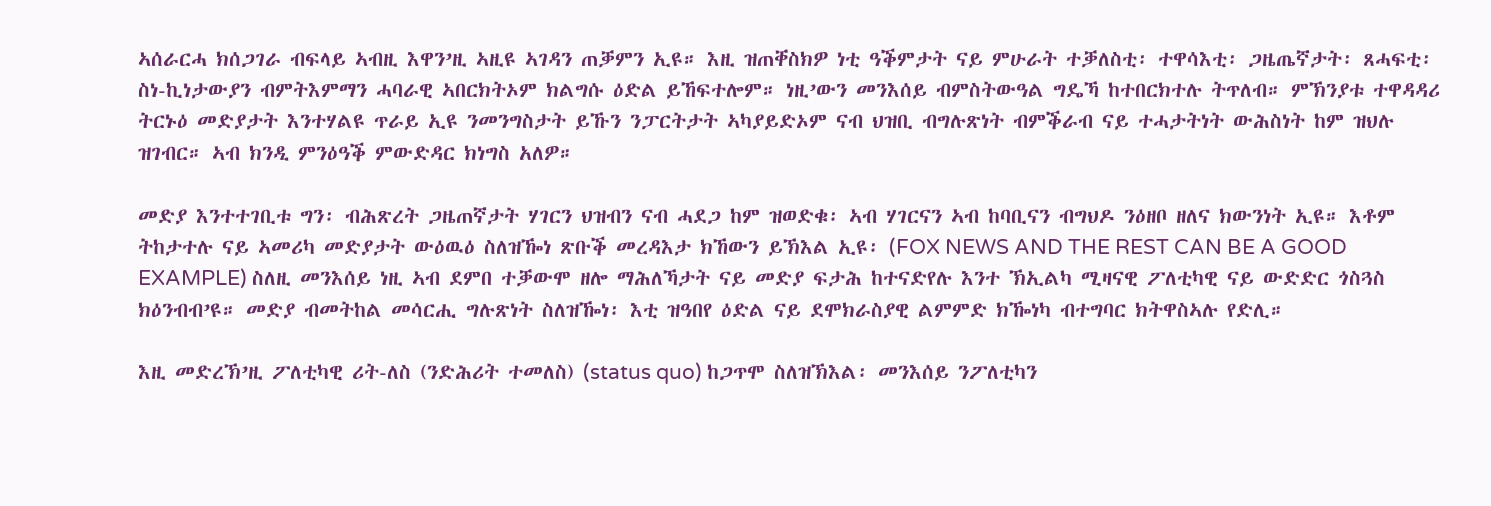ኣሰራርሓ ክሰጋገራ ብፍላይ ኣብዚ እዋን’ዚ ኣዚዩ ኣገዳን ጠቓምን ኢዩ። እዚ ዝጠቐስክዎ ነቲ ዓቕምታት ናይ ምሁራት ተቓለስቲ፡ ተዋሳእቲ፡ ጋዜጤኛታት፡ ጸሓፍቲ፡ ስነ-ኪነታውያን ብምትእምማን ሓባራዊ ኣበርክትኦም ክልግሱ ዕድል ይኸፍተሎም። ነዚ’ውን መንእሰይ ብምስትውዓል ግዴኻ ከተበርክተሉ ትጥለብ። ምኽንያቱ ተዋዳዳሪ ትርኑዕ መድያታት እንተሃልዩ ጥራይ ኢዩ ንመንግስታት ይኹን ንፓርትታት ኣካያይድኦም ናብ ህዝቢ ብግሉጽነት ብምቕራብ ናይ ተሓታትነት ውሕስነት ከም ዝህሉ ዝገብር። ኣብ ክንዲ ምንዕዓቕ ምውድዳር ክነግስ አለዎ።

መድያ እንተተገቢቱ ግን፡ ብሕጽረት ጋዜጠኛታት ሃገርን ህዝብን ናብ ሓደጋ ከም ዝወድቁ፡ ኣብ ሃገርናን ኣብ ከባቢናን ብግህዶ ንዕዘቦ ዘለና ክውንነት ኢዩ። እቶም ትከታተሉ ናይ ኣመሪካ መድያታት ውዕዉዕ ስለዝዀነ ጽቡቕ መረዳእታ ክኸውን ይኽእል ኢዩ፡ (FOX NEWS AND THE REST CAN BE A GOOD EXAMPLE) ስለዚ መንእሰይ ነዚ ኣብ ደምበ ተቓውሞ ዘሎ ማሕለኻታት ናይ መድያ ፍታሕ ከተናድየሉ እንተ ኽኢልካ ሚዛናዊ ፖለቲካዊ ናይ ውድድር ጎስጓስ ክዕንብብ’ዩ። መድያ ብመትከል መሳርሒ ግሉጽነት ስለዝዀነ፡ እቲ ዝዓበየ ዕድል ናይ ደሞክራስያዊ ልምምድ ክዀነካ ብተግባር ክትዋስኣሉ የድሊ።

እዚ መድረኽ’ዚ ፖለቲካዊ ሪት-ለስ (ንድሕሪት ተመለስ) (status quo) ከጋጥሞ ስለዝኽእል፡ መንእሰይ ንፖለቲካን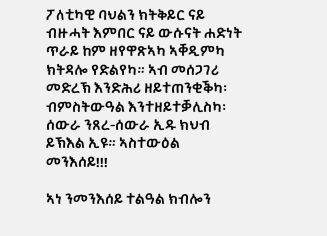ፖለቲካዊ ባህልን ክትቅይር ናይ ብዙሓት እምበር ናይ ውሱናት ሐድነት ጥራይ ከም ዘየዋጽኣካ ኣቐዲምካ ክትዳሎ የድልየካ። ኣብ መሰጋገሪ መድረኽ እንድሕሪ ዘይተጠንቂቕካ፡ ብምስትውዓል እንተዘይተቓሊስካ፡ ሰውራ ንጸረ-ሰውራ ኢዱ ክህብ ይኽእል ኢዩ። ኣስተውዕል መንእሰይ!!!

ኣነ ንመንእሰይ ተልዓል ክብሎን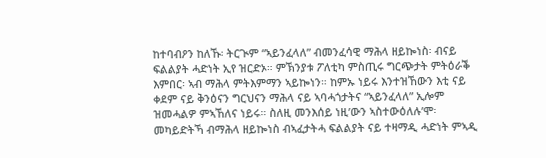ከተባብዖን ከለኹ፡ ትርጒም “ኣይንፈላለ” ብመንፈሳዊ ማሕላ ዘይኰነስ፡ ብናይ ፍልልያት ሓድነት ኢየ ዝርድኦ። ምኽንያቱ ፖለቲካ ምስጢሩ ግርጭታት ምትዕራቕ እምበር፡ ኣብ ማሕላ ምትእምማን ኣይኰነን። ከምኡ ነይሩ እንተዝኸውን እቲ ናይ ቀደም ናይ ቅንዕናን ግርህናን ማሕላ ናይ ኣባሓጎታትና “ኣይንፈላለ” ኢሎም ዝመሓልዎ ምኣኸለና ነይሩ። ስለዚ መንእሰይ ነዚ’ውን ኣስተውዕለሉ’ሞ፡ መካይድትኻ ብማሕላ ዘይኰነስ ብኣፈታትሓ ፍልልያት ናይ ተዛማዲ ሓድነት ምኣዲ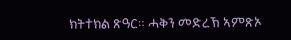ክትተክል ጽዓር። ሓቅን መድረኽ ኣምጽኦ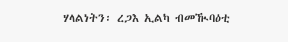ሃላልነትን፡ ረጋእ ኢልካ ብመዂባዕቲ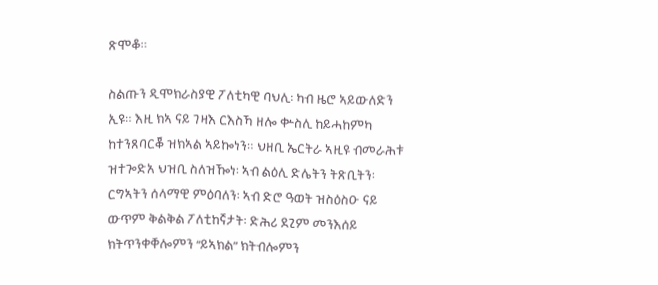ጽሞቆ።

ስልጡን ዲሞክራስያዊ ፖለቲካዊ ባህሊ፡ ካብ ዜሮ ኣይውለድን ኢዩ። እዚ ክኣ ናይ ገዛእ ርእስኻ ዘሎ ቍስሊ ከይሓከምካ ከተንጸባርቖ ዝክኣል ኣይኰነን። ህዘቢ ኤርትራ ኣዚዩ ብመራሕቱ ዝተጐድአ ህዝቢ ስለዝዀነ፡ ኣብ ልዕሊ ድሌትን ትጽቢትን፡ ርግኣትን ሰላማዊ ምዕባለን፡ ኣብ ድሮ ዓወት ዝስዕስዑ ናይ ውጥም ቅልቅል ፖለቲከኛታት፡ ድሕሪ ደጊም መንእሰይ ክትጥንቀቐሎምን “ይኣክል” ክትብሎምን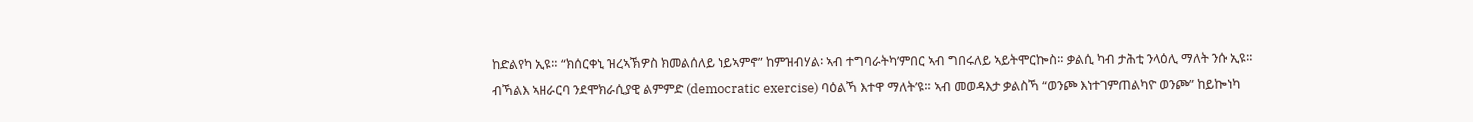ከድልየካ ኢዩ። “ክሰርቀኒ ዝረኣኽዎስ ክመልሰለይ ነይኣምኖ” ከምዝብሃል፡ ኣብ ተግባራትካ’ምበር ኣብ ግበሩለይ ኣይትሞርኰስ። ቃልሲ ካብ ታሕቲ ንላዕሊ ማለት ንሱ ኢዩ። ብኻልእ ኣዘራርባ ንደሞክራሲያዊ ልምምድ (democratic exercise) ባዕልኻ እተዋ ማለት’ዩ። ኣብ መወዳእታ ቃልስኻ “ወንጮ እነተገምጠልካዮ ወንጮ” ከይኰነካ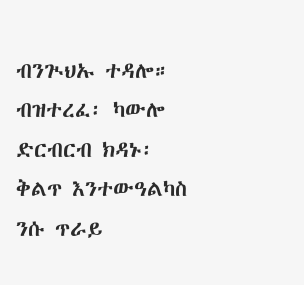ብንጒህኡ ተዳሎ። ብዝተረፈ፡ ካውሎ ድርብርብ ክዳኑ፡ ቅልጥ እንተውዓልካስ ንሱ ጥራይ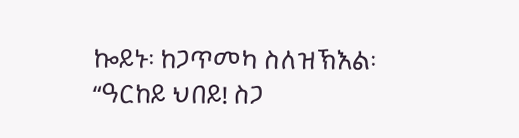ኰይኑ፡ ከጋጥመካ ስለዝኽእል፡ “ዓርከይ ህበይ! ስጋ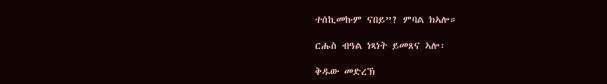ተሰኪመኩም ናበይ”? ምባል ክኣሎ።

ርሑስ ብዓል ነጻነት ይመጸና ኣሎ፡

ቅዱው መድረኽ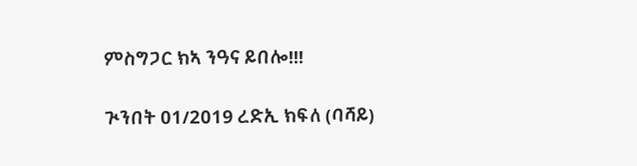ምስግጋር ክኣ ንዓና ይበሎ!!!

ጒንበት 01/2019 ረድኢ ክፍለ (ባሻይ)